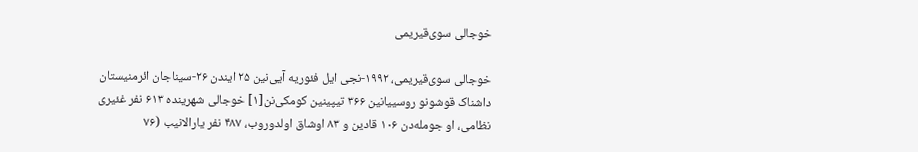خوجالی سوی‌قیریمی

خوجالی سوی‌قیریمی، ۱۹۹۲-نجی ایل فئوریه آیی‌نین ۲۵ ایندن ۲۶-سیناجان ائرمنیستان داشناک قوشونو روسییانین ۳۶۶ تیپینین کومکی‌نن[۱] خوجالی شهرینده ۶۱۳ نفر غئیری نظامی، او جومله‌دن ۱۰۶ قادین و ۸۳ اوشاق اولدوروب، ۴۸۷ نفر یارالانیب (۷۶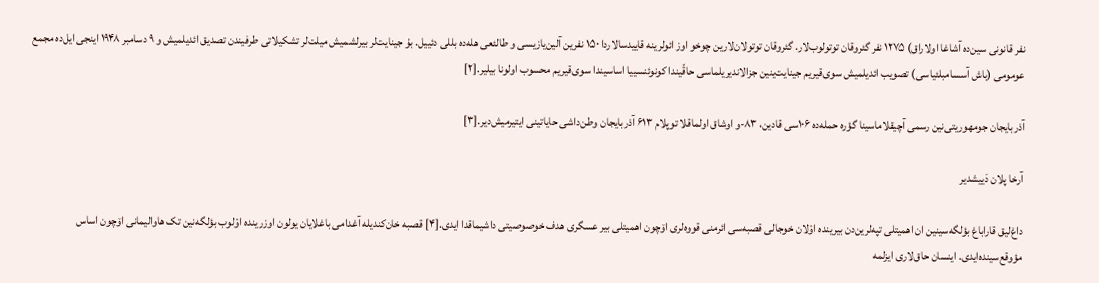نفر قانونی سین‌ده آشاغا اولاراق) ۱۲۷۵ نفر گئروقان توتولوب‌لار. گئروقان توتولان‌لارین چوخو اوز ائولرینه قاییدسالاردا ۱۵۰ نفرین آلین‌یازیسی و طالئعی هله‌ده بللی دئییل. بۇ جینایت‌لر بیرلشمیش میلت‌لر تشکیلاتی طرفیندن تصدیق ائدیلمیش و ۹ دسامبر ۱۹۴۸ اینجی ایل‌ده مجمع عومومی (باش آسسامبلئیاسی) تصویب ائدیلمیش سوی‌قیریم جینایت‌ینین جزالاندیریلماسی حاقّیندا کونوئنسییا اساسیندا سوی‌قیریم محسوب اولونا بیلیر.[۲]

آذربایجان جومهوریتی‌نین رسمی آچیقلاماسینا گؤره حمله‌ده ۱۰۶سی قادین، ۸۳-و اوشاق اولماقلا توپلام ۶۱۳ آذربایجان وطن‌داشی حایاتینی ایتیرمیش‌دیر.[۳]

آرخا پلان دَییشدیر

داغ‌لیق قاراباغ بؤلگه‌سینین ان اهمیتلی تپه‌لرین‌دن بیرینده اوْلان خوجالی قصبه‌سی ائرمنی قووه‌لری اۆچون اهمیتلی بیر عسگری هدف خوصوصیتی داشیماقدا ایدی.[۴] قصبه خان‌کندیله آغدامی باغلایان یولون اوزرینده اوْلوب بؤلگه‌نین تک هاوالیمانی اۆچون اساس مؤوقع‌سینده‌ایدی. اینسان حاق‌لاری ایزلمه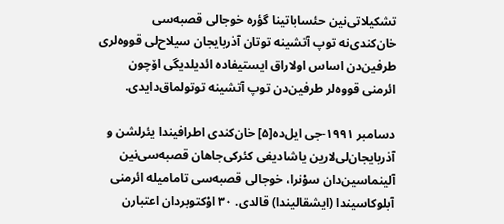تشکیلاتی‌نین حئساباتینا گؤره خوجالی قصبه‌سی خان‌کندی‌نه توپ آتشینه توتان آذربایجان سیلاح‌لی قووه‌لری طرفین‌دن اساس اولاراق ایستیفاده ائدیلدیگی اۆچون ائرمنی قووه‌لر طرفین‌دن توپ آتشینه توتولماق‌دایدی.

دسامبر ۱۹۹۱-جی ایل‌ده[۵] خان‌کندی اطرافیندا یئرلشن و آذربایجان‌لی‌لارین یاشادیغی کئرکی‌جاهان قصبه‌سی‌نین آلینماسین‌دان سوْنرا، خوجالی قصبه‌سی تامامیله ائرمنی آبلوکاسیندا (ایشقالیندا) قالدی. ۳۰ اوْکتوبردان اعتبارن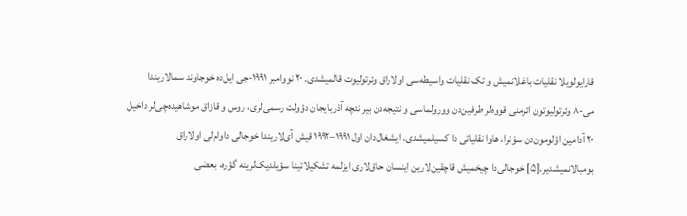قارایولویلا نقلیات باغلانمیش و تک نقلیات واسیطه‌سی اولاراق وئرتولیوت قالمیشدی. ۲۰ نووامبر ۱۹۹۱-جی ایل‌ده خوجاوند سمالاریندا می-۸ وئرتولیوتون ائرمنی قووه‌لر طرفین‌دن وورولماسی و نتیجه‌دن بیر نئچه آذربایجان دؤولت رسمی‌لری، روس و قازاق موشاهیده‌چی‌لر داخیل ۲۰ آدامین اؤلومون‌دن سوْنرا، هاوا نقلیاتی دا کسیلمیشدی. ایشغال‌دان اول ۱۹۹۱–۱۹۹۲ قیش آی‌لاریندا خوجالی داوام‌لی اولاراق بومبالانمیشدیر.[۵] خوجالی‌دا چیخمیش قاچقین‌لارین اینسان حاق‌لاری ایزلمه تشکیلاتینا سؤیلدیک‌لرینه گؤره، بعضی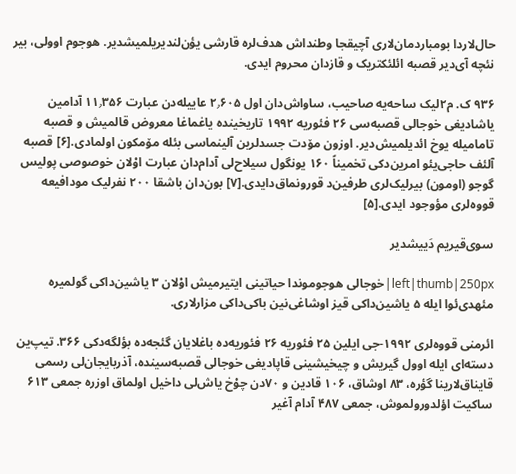حال‌لاردا بومباردمان‌لاری آچیقجا وطنداش هدف‌لره قارشی یؤن‌لندیریلمیشدیر. هوجوم اوولی، بیر نئچه آی‌دیر قصبه ائلئکتریک و قازدان محروم ایدی.

۹۳۶ ک. م۲لیک ساحه‌یه صاحیب، ساواش‌دان اول ۲٫۶۰۵ عاییله‌دن عبارت ۱۱٫۳۵۶ آدامین یاشادیغی خوجالی قصبه‌سی ۲۶ فئوریه ۱۹۹۲ تاریخینده یاغماغا معروض قالمیش و قصبه تامامیله یوخ ائدیلمیش‌دیر. اوزون مۆدت جسدلرین آلینماسی بئله مۆمکون اولمادی.[۶] قصبه آلئف حاجی‌یئو امرین‌دکی تخمیناً ۱۶۰ یونگول سیلاح‌لی آدام‌دان عبارت اوْلان خوصوصی پولیس گوجو (اومون) بیرلیک‌لری طرفین‌د قورونماق‌دایدی.[۷] بون‌دان باشقا ۲۰۰ نفرلیک مودافیعه قووه‌لری مؤوجود ایدی.[۵]

سوی‌قیریم دَییشدیر

left|thumb|250px|خوجالی هوجوموندا حیاتینی ایتیرمیش اوْلان ۳ یاشین‌داکی گولمیره مئهدی‌ئوا ایله ۵ یاشین‌داکی قیز اوشاغی‌نین باکی‌داکی مزارلاری.

ائرمنی قووه‌لری ۱۹۹۲-جی ایلین ۲۵ فئوریه ۲۶ فئوریه‌ده باغلایان گئجه‌ده بؤلگه‌دکی ۳۶۶. تیپ‌ین دسته‌ای ایله اوول گیریش و چیخیشینی قاپادیغی خوجالی قصبه‌سینده، آذربایجان‌لی رسمی قایناق‌لارینا گؤره، ۸۳ اوشاق، ۱۰۶ قادین و ۷۰دن چوْخ یاش‌لی داخیل اولماق اوزره جمعی ۶۱۳ ساکیت اؤلدورولموش، جمعی ۴۸۷ آدام آغیر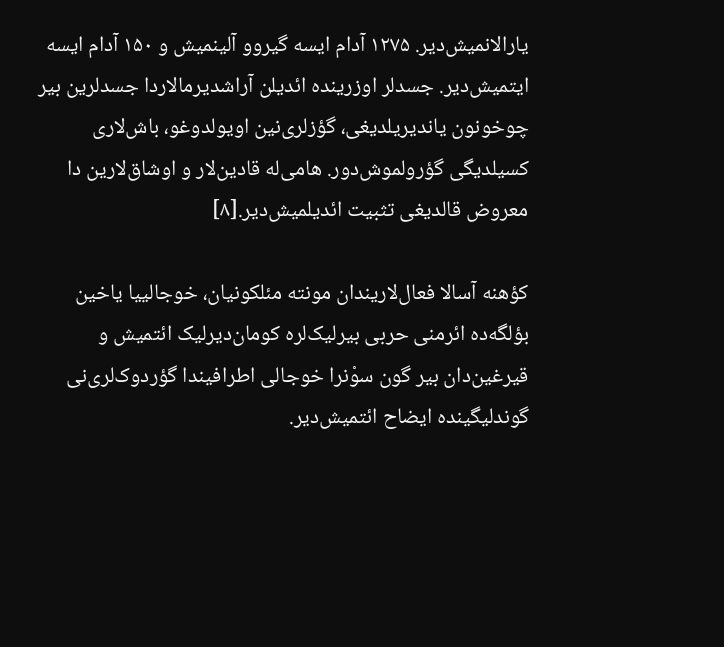یارالانمیش‌دیر. ۱۲۷۵ آدام ایسه گیروو آلینمیش و ۱۵۰ آدام ایسه ایتمیش‌دیر. جسدلر اوزرینده ائدیلن آراشدیرمالاردا جسدلرین بیر چوخونون یاندیریلدیغی، گؤزلری‌نین اویولدوغو، باش‌لاری کسیلدیگی گؤرولموش‌دور. هامی‌له قادین‌لار و اوشاق‌لارین دا معروض قالدیغی تثبیت ائدیلمیش‌دیر.[۸]

کؤهنه آسالا فعال‌لاریندان مونته مئلکونیان، خوجالییا یاخین بؤلگه‌ده ائرمنی حربی بیرلیک‌لره کومان‌دیرلیک ائتمیش و قیرغین‌دان بیر گون سوْنرا خوجالی اطرافیندا گؤردوک‌لری‌نی گوندلیگینده ایضاح ائتمیش‌دیر.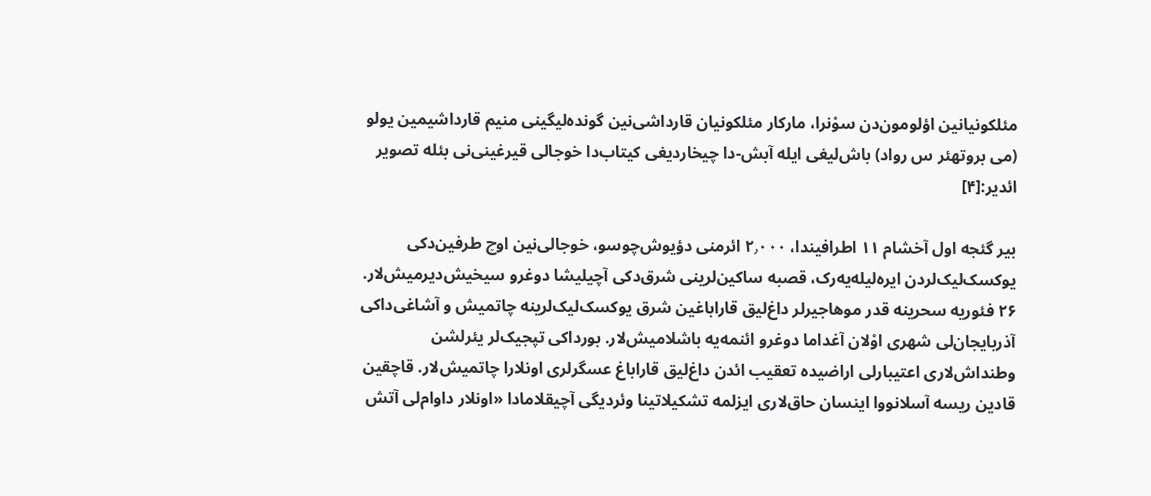مئلکونیانین اؤلومون‌دن سوْنرا، مارکار مئلکونیان قارداشی‌نین گونده‌لیگینی منیم قارداشیمین یولو (می بروتهئر س رواد) باش‌لیغی ایله آبش-دا چیخاردیغی کیتاب‌دا خوجالی قیرغینی‌نی بئله تصویر ائدیر:[۴]

بیر گئجه اول آخشام ۱۱ اطرافیندا، ۲٫۰۰۰ ائرمنی دؤیوش‌چوسو، خوجالی‌نین اوچ طرفین‌دکی یوکسک‌لیک‌لردن ایره‌لیله‌یه‌رک، قصبه ساکین‌لرینی شرق‌دکی آچیلیشا دوغرو سیخیش‌دیرمیش‌لار. ۲۶ فئوریه سحرینه قدر موهاجیرلر داغ‌لیق قاراباغین شرق یوکسک‌لیک‌لرینه چاتمیش و آشاغی‌داکی آذربایجان‌لی شهری اوْلان آغداما دوغرو ائنمه‌یه باشلامیش‌لار. بورداکی تپجیک‌لر یئرلشن وطنداش‌لاری اعتیبارلی اراضیده تعقیب ائدن داغ‌لیق قاراباغ عسگرلری اونلارا چاتمیش‌لار. قاچقین قادین ریسه آسلانووا اینسان حاق‌لاری ایزلمه تشکیلاتینا وئردیگی آچیقلامادا «اونلار داوام‌لی آتش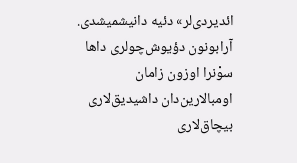ائدیردی‌لر» دئیه دانیشمیشدی. آرابونون دؤیوش‌چولری داها سوْنرا اوزون زامان اومبالارین‌دان داشیدیق‌لاری بیچاق‌لاری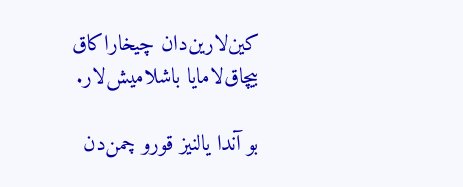کین‌لارین‌دان چیخاراکاق بیچاق‌لامایا باشلامیش‌لار.

بو آندا یالنیز قورو چمن‌دن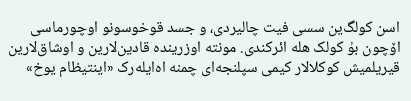اسن کولگ‌ین سسی فیت چالیردی، و جسد قوخوسونو اوچورماسی اۆچون بۇ کولک هله ائرکندی. مونته اوزرینده قادین‌لارین و اوشاق‌لارین قیریلمیش کوکلالار کیمی سپلنجه‌ای چمنه اه‌ایله‌رک «اینتیظام یوخ»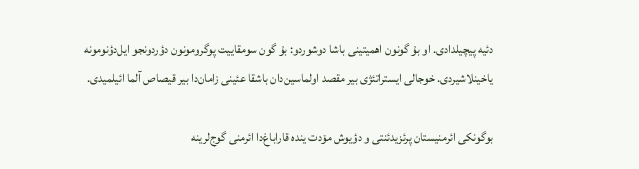دئیه پیچیلدادی. او بۇ گونون اهمیتینی باشا دوشوردو: بۇ گون سومقاییت پوگرومونون دؤردونجو ایل‌دؤنومونه یاخینلاشیردی. خوجالی ایستراتئژی بیر مقصد اولماسین‌دان باشقا عئینی زامان‌دا بیر قیصاص آلما ائیلمیدی.

بوگونکی ائرمنیستان پرئزیدئنتی و دؤیوش مۆدت ینده قاراباغ‌دا ائرمنی گوج‌لرینه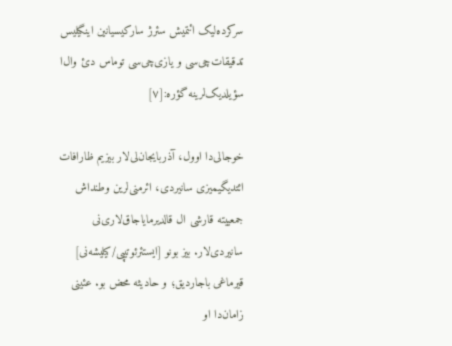سرکرده‌لیک ائتمیش سئرژ سارکیسیانین اینگیلیس تدقیقات‌چی‌سی و یازی‌چی‌سی توماس دئ وال‌ا سؤیلدیک‌لرینه گؤره:[۷]

خوجالی‌دا اوول، آذربایجان‌لی‌لار بیزیم ظارافات ائتدیگیمیزی سانیردی، ائرمنی‌لرین وطنداش جمعییته قارشی ال قالدیرمایاجاق‌لاری‌نی سانیردی‌لار. بیز بونو [ایستئرئوتیپی/کیلیشه‌نی] قیرماغی باجاردیق؛ و حادیثه محض بو. عئینی زامان‌دا او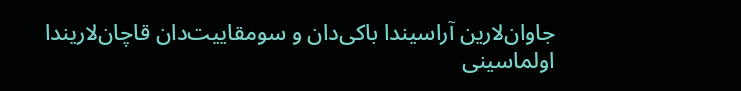جاوان‌لارین آراسیندا باکی‌دان و سومقاییت‌دان قاچان‌لاریندا اولماسینی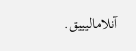آنلامالیییق.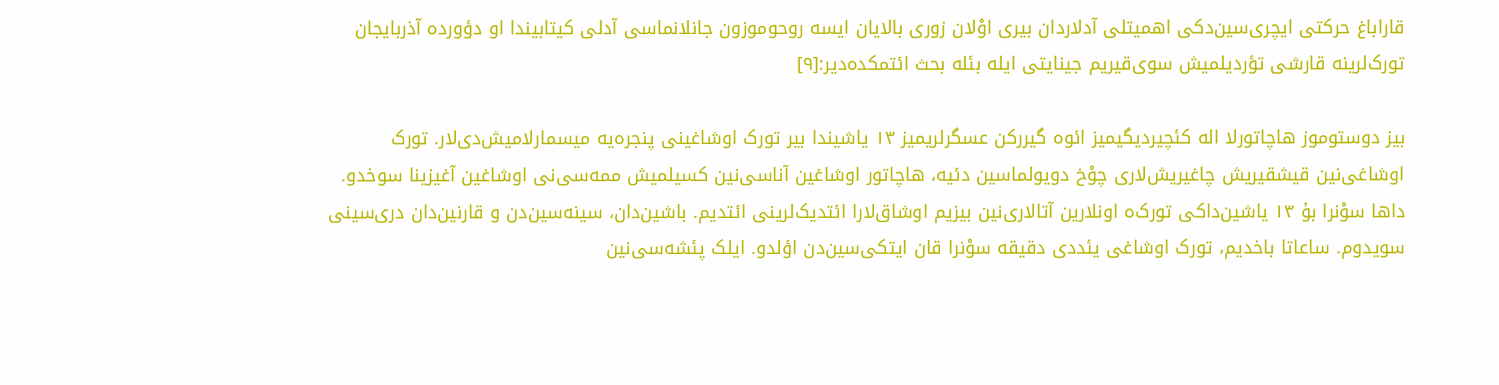قاراباغ حرکتی ایچری‌سین‌دکی اهمیتلی آدلاردان بیری اوْلان زوری بالایان ایسه روحوموزون جانلانماسی آدلی کیتابیندا او دؤورده آذربایجان تورک‌لرینه قارشی تؤردیلمیش سوی‌قیریم جینایتی ایله بئله بحث ائتمکده‌دیر:[۹]

بیز دوستوموز هاچاتورلا اله کئچیردیگیمیز ائوه گیررکن عسگرلریمیز ۱۳ یاشیندا بیر تورک اوشاغینی پنجره‌یه میسمارلامیش‌دی‌لار. تورک اوشاغی‌نین قیشقیریش چاغیریش‌لاری چوْخ دویولماسین دئیه، هاچاتور اوشاغین آناسی‌نین کسیلمیش ممه‌سی‌نی اوشاغین آغیزینا سوخدو. داها سوْنرا بۇ ۱۳ یاشین‌داکی تورک‌ه اونلارین آتالاری‌نین بیزیم اوشاق‌لارا ائتدیک‌لرینی ائتدیم. باشین‌دان، سینه‌سین‌دن و قارنین‌دان دری‌سینی سویدوم. ساعاتا باخدیم، تورک اوشاغی یئددی دقیقه سوْنرا قان ایتکی‌سین‌دن اؤلدو. ایلک پئشه‌سی‌نین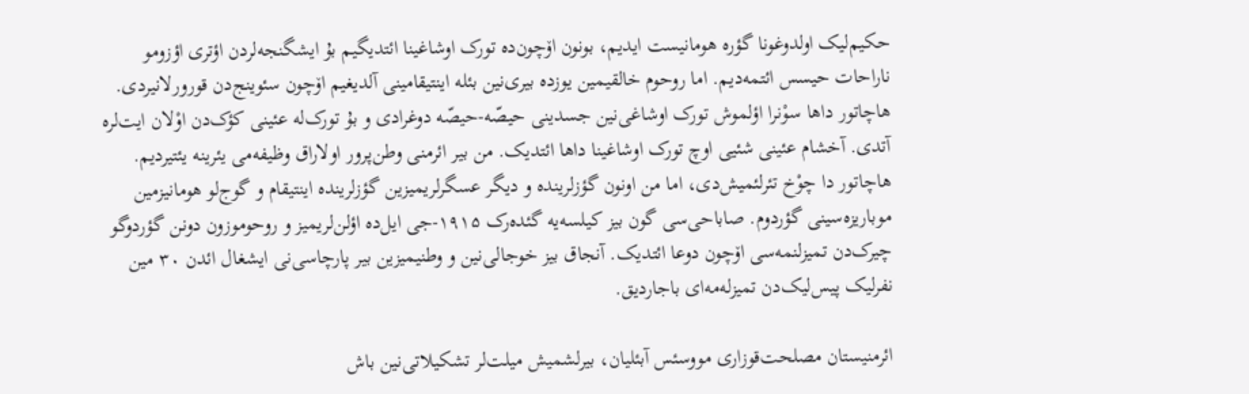حکیم‌لیک اولدوغونا گؤره هومانیست ایدیم، بونون اۆچون‌ده تورک اوشاغینا ائتدیگیم بۇ ایشگنجه‌لردن اؤتری اؤزومو ناراحات حیسس ائتمه‌دیم. اما روحوم خالقیمین یوزده بیری‌نین بئله اینتیقامینی آلدیغیم اۆچون سئوینج‌دن قورورلانیردی. هاچاتور داها سوْنرا اؤلموش تورک اوشاغی‌نین جسدینی حیصّه-حیصّه دوغرادی و بۇ تورک‌له عئینی کؤک‌دن اوْلان ایت‌لره آتدی. آخشام عئینی شئیی اوچ تورک اوشاغینا داها ائتدیک. من بیر ائرمنی وطن‌پرور اولاراق وظیفه‌می یئرینه یئتیردیم. هاچاتور دا چوْخ تئرلئمیش‌دی، اما من اونون گؤزلرینده و دیگر عسگرلریمیزین گؤزلرینده اینتیقام و گوج‌لو هومانیزمین موباریزه‌سینی گؤردوم. صاباحی‌سی گون بیز کیلسه‌یه گئده‌رک ۱۹۱۵-جی ایل‌ده اؤلن‌لریمیز و روحوموزون دونن گؤردوگو چیرک‌دن تمیزلنمه‌سی اۆچون دوعا ائتدیک. آنجاق بیز خوجالی‌نین و وطنیمیزین بیر پارچاسی‌نی ایشغال ائدن ۳۰ مین نفرلیک پیس‌لیک‌دن تمیزله‌مه‌ای باجاردیق.

ائرمنیستان مصلحت‌قوزاری مووسئس آبئلیان، بیرلشمیش میلت‌لر تشکیلاتی‌نین باش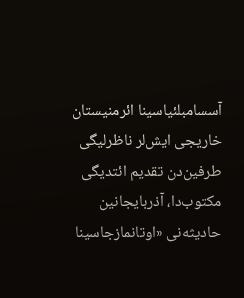آسسامبلئیاسینا ائرمنیستان خاریجی ایش‌لر ناظرلیگی طرفین‌دن تقدیم ائتدیگی مکتوب‌دا، آذربایجانین حادیثه‌نی «اوتانمازجاسینا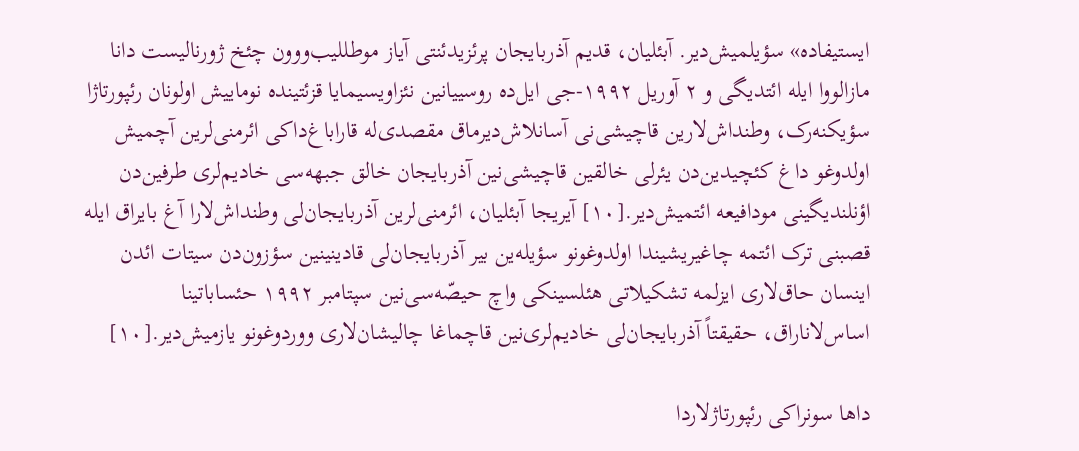ایستیفاده» سؤیلمیش‌دیر. آبئلیان، قدیم آذربایجان پرئزیدئنتی آیاز موطللیب‌ووون چئخ ژورنالیست دانا مازالووا ایله ائتدیگی و ۲ آوریل ۱۹۹۲-جی ایل‌ده روسییانین نئزاویسیمایا قزئتینده نوماییش اولونان رئپورتاژا سؤیکنه‌رک، وطنداش‌لارین قاچیشی‌نی آسانلاش‌دیرماق مقصدی‌له قاراباغ‌داکی ائرمنی‌لرین آچمیش اولدوغو داغ کئچیدین‌دن یئرلی خالقین قاچیشی‌نین آذربایجان خالق جبهه‌سی خادیم‌لری طرفین‌دن اؤنلندیگینی مودافیعه ائتمیش‌دیر.[۱۰] آیریجا آبئلیان، ائرمنی‌لرین آذربایجان‌لی وطنداش‌لارا آغ بایراق ایله قصبنی ترک ائتمه چاغیریشیندا اولدوغونو سؤیله‌ین بیر آذربایجان‌لی قادینینین سؤزون‌دن سیتات ائدن اینسان حاق‌لاری ایزلمه تشکیلاتی هئلسینکی واچ حیصّه‌سی‌نین سپتامبر ۱۹۹۲ حئساباتینا اساس‌لاناراق، حقیقتاً آذربایجان‌لی خادیم‌لری‌نین قاچماغا چالیشان‌لاری ووردوغونو یازمیش‌دیر.[۱۰]

داها سونراکی رئپورتاژلاردا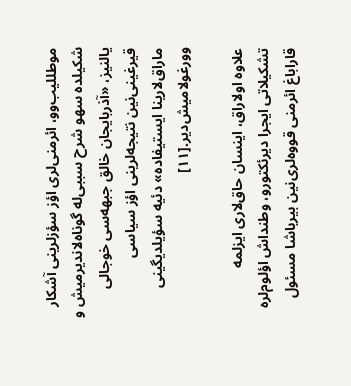موطللیب‌وو، ائرمنی‌لری اؤز سؤزلرینی آشکار شکیلده سهو شرح سببی‌له گوناه‌لاندیرمیش و یالنیز، «آذربایجان خالق جبهه‌سی خوجالی قیرغینی‌نین نتیجه‌لرینی اؤز سیاسی ماراق‌لارینا ایستیفاده» دئیه سؤیلدیگینی وورغولامیش‌دیر.[۱۱]

علاوه اولاراق، اینسان حاق‌لاری ایزلمه تشکیلاتی ایجرا دیرئکتورو، وطنداش اؤلوم‌لره قاراباغ ائرمنی قووه‌لری‌نین بیرباشا مسئول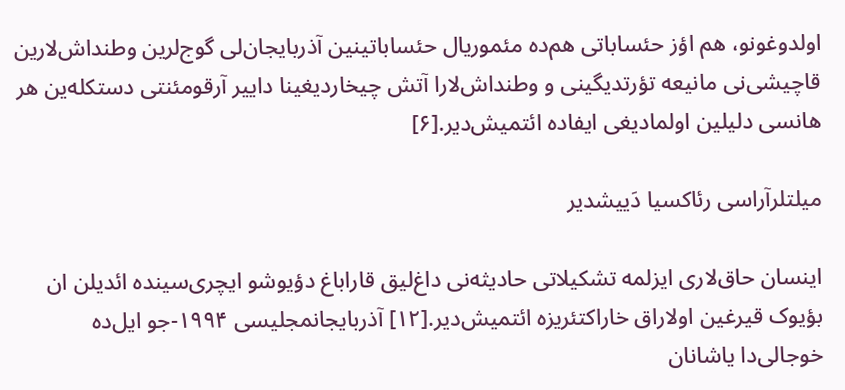اولدوغونو، هم اؤز حئساباتی هم‌ده مئموریال حئساباتینین آذربایجان‌لی گوج‌لرین وطنداش‌لارین قاچیشی‌نی مانیعه تؤرتدیگینی و وطنداش‌لارا آتش چیخاردیغینا داییر آرقومئنتی دستکله‌ین هر هانسی دلیلین اولمادیغی ایفاده ائتمیش‌دیر.[۶]

میلتلرآراسی رئاکسیا دَییشدیر

اینسان حاق‌لاری ایزلمه تشکیلاتی حادیثه‌نی داغ‌لیق قاراباغ دؤیوشو ایچری‌سینده ائدیلن ان بؤیوک قیرغین اولاراق خاراکتئریزه ائتمیش‌دیر.[۱۲] آذربایجانمجلیسی ۱۹۹۴-جو ایل‌ده خوجالی‌دا یاشانان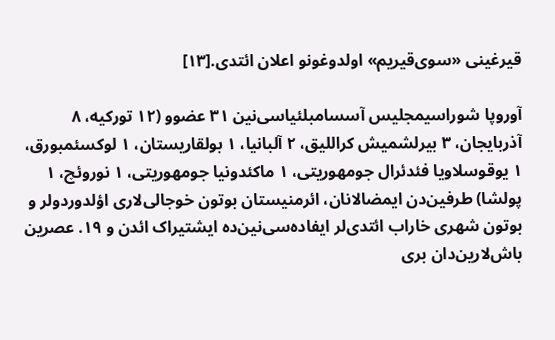قیرغینی «سوی‌قیریم» اولدوغونو اعلان ائتدی.[۱۳]

آوروپا شوراسیمجلیس آسسامبلئیاسی‌نین ۳۱ عضوو (۱۲ تورکیه، ۸ آذربایجان، ۳ بیرلشمیش کراللیق، ۲ آلبانیا، ۱ بولقاریستان، ۱ لوکسئمبورق، ۱ یوقوسلاویا فئدئرال جومهوریتی، ۱ ماکئدونیا جومهوریتی، ۱ نوروئچ، ۱ پولشا) طرفین‌دن ایمضالانان، ائرمنیستان بوتون خوجالی‌لاری اؤلدوردولر و بوتون شهری خاراب ائتدی‌لر ایفاده‌سی‌نین‌ده ایشتیراک ائدن و ۱۹. عصرین باش‌لارین‌دان بری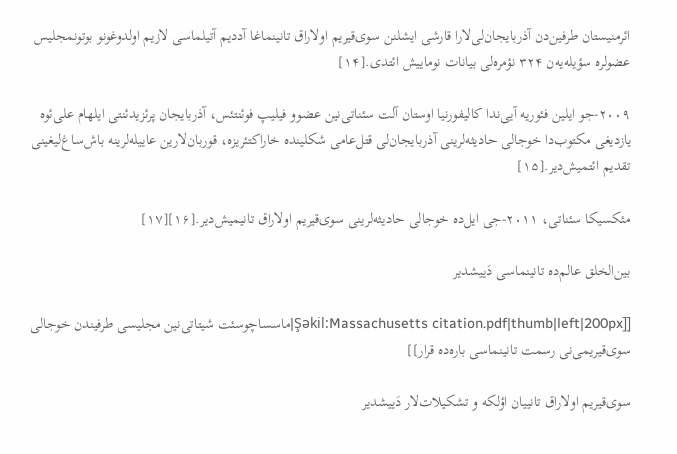ائرمنیستان طرفین‌دن آذربایجان‌لی‌لارا قارشی ایشلنن سوی‌قیریم اولاراق تانینماغا آددیم آتیلماسی لازیم اولدوغونو بوتونمجلیس عضولره سؤیله‌یه‌ن ۳۲۴ نؤمره‌لی بیانات نوماییش ائتدی.[۱۴]

۲۰۰۹-جو ایلین فئوریه آیی‌ندا کالیفورنیا اوستان آلت سئناتی‌نین عضوو فیلیپ فوئنتئس، آذربایجان پرئزیدئنتی ایلهام علی‌ئوه یازدیغی مکتوب‌دا خوجالی حادیثه‌لرینی آذربایجان‌لی قتل‌عامی شکلینده خاراکتئریزه، قوربان‌لارین عاییله‌لرینه باش‌ساغ‌لیغینی تقدیم ائتمیش‌دیر.[۱۵]

مئکسیکا سئناتی، ۲۰۱۱-جی ایل‌ده خوجالی حادیثه‌لرینی سوی‌قیریم اولاراق تانیمیش‌دیر.[۱۶][۱۷]

بین‌الخلق عالم‌ده تانینماسی دَییشدیر

[[Şəkil:Massachusetts citation.pdf|thumb|left|200px|ماسساچوسئت شیتاتی‌نین مجلیسی طرفیندن خوجالی سوی‌قیریمی‌نی رسمت تانینماسی باره‌ده قرار]]

سوی‌قیریم اولاراق تانییان اؤلکه و تشکیلات‌لار دَییشدیر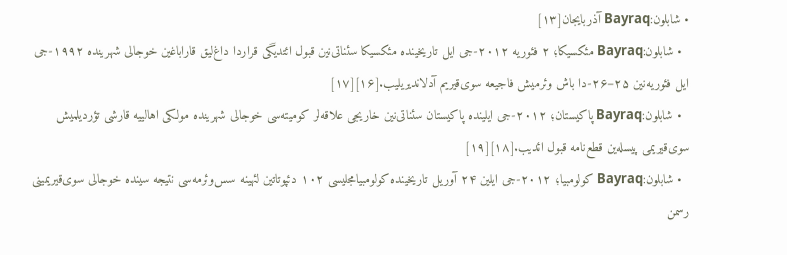• شابلون:Bayraq آذربایجان[۱۳]
  • شابلون:Bayraq مئکسیکا؛ ۲ فئوریه ۲۰۱۲-جی ایل تاریخینده مئکسیکا سئناتی‌نین قبول ائتدیگی قراردا داغ‌لیق قاراباغین خوجالی شهرینده ۱۹۹۲-جی ایل فئوریه‌نین ۲۵–۲۶-دا باش وئرمیش فاجیعه سوی‌قیریم آدلاندیریلیب.[۱۶][۱۷]
  • شابلون:Bayraq پاکیستان؛ ۲۰۱۲-جی ایلینده پاکیستان سئناتی‌نین خاریجی علاقه‌لر کومیته‌سی خوجالی شهرینده مولکی اهالییه قارشی تؤردیلمیش سوی‌قیریمی پیسله‌ین قطع‌نامه قبول ائدیب.[۱۸][۱۹]
  • شابلون:Bayraq کولومبیا؛ ۲۰۱۲-جی ایلین ۲۴ آوریل تاریخینده کولومبیامجلیسی ۱۰۲ دئپوتاتین لئهینه سس‌وئرمه‌سی نتیجه سینده خوجالی سوی‌قیریمینی رسمن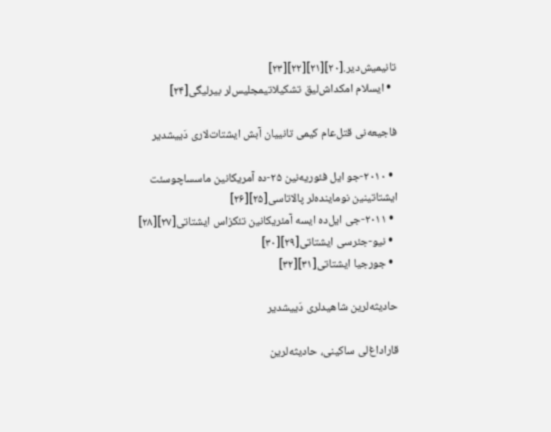تانیمیش‌دیر.[۲۰][۲۱][۲۲][۲۳]
  • ایسلام امکداش‌لیق تشکیلاتیمجلیس‌لر بیرلیگی[۲۴]

فاجیعه‌نی قتل‌عام کیمی تانییان آبش ایشتات‌لاری دَییشدیر

  • ۲۰۱۰-جو ایل فئوریه‌نین ۲۵-ده آمریکانین ماسساچوسئت ایشتاتینین نوماینده‌لر پالاتاسی[۲۵][۲۶]
  • ۲۰۱۱-جی ایل‌ده ایسه آمئریکانین تئکزاس ایشتاتی[۲۷][۲۸]
  • نیو-جئرسی ایشتاتی[۲۹][۳۰]
  • جورجیا ایشتاتی[۳۱][۳۲]

حادیثه‌لرین شاهیدلری دَییشدیر

قاراداغ‌لی ساکینی، حادیثه‌لرین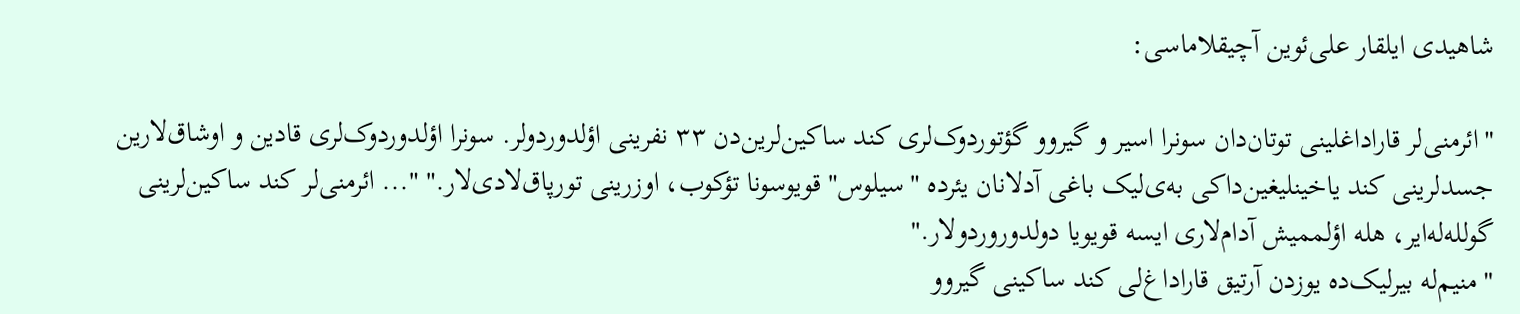شاهیدی ایلقار علی‌ئوین آچیقلاماسی:

"ائرمنی‌لر قاراداغلینی توتان‌دان سونرا اسیر و گیروو گؤتوردوک‌لری کند ساکین‌لرین‌دن ۳۳ نفرینی اؤلدوردولر. سونرا اؤلدوردوک‌لری قادین و اوشاق‌لارین جسدلرینی کند یاخینلیغین‌داکی به‌ی‌لیک باغی آدلانان یئرده "سیلوس" قویوسونا تؤکوب، اوزرینی تورپاق‌لادی‌لار." "... ائرمنی‌لر کند ساکین‌لرینی گولله‌له‌ایر، هله اؤلممیش آدام‌لاری ایسه قویویا دولدوروردولار."
"منیم‌له بیرلیک‌ده یوزدن آرتیق قاراداغ‌لی کند ساکینی گیروو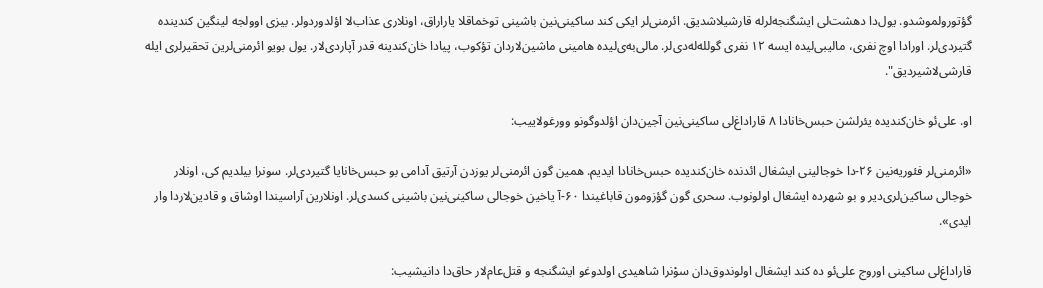گؤتورولموشدو. یول‌دا دهشت‌لی ایشگنجه‌لرله قارشیلاشدیق. ائرمنی‌لر ایکی کند ساکینی‌نین باشینی توخماقلا یاراراق، اونلاری عذاب‌لا اؤلدوردولر. بیزی اوولجه لینگین کندینده گتیردی‌لر. اورادا اوچ نفری، مالیبی‌لیده ایسه ۱۲ نفری گولله‌له‌دی‌لر. مالی‌به‌ی‌لیده هامینی ماشین‌لاردان تؤکوب، پیادا خان‌کندینه قدر آپاردی‌لار. یول بویو ائرمنی‌لرین تحقیرلری ایله قارشی‌لاشیردیق".

او. علی‌ئو خان‌کندیده یئرلشن حبس‌خانادا ۸ قاراداغ‌لی ساکینی‌نین آجین‌دان اؤلدوگونو وورغولاییب:

«ائرمنی‌لر فئوریه‌نین ۲۶-دا خوجالینی ایشغال ائدنده خان‌کندیده حبس‌خانادا ایدیم. همین گون ائرمنی‌لر یوزدن آرتیق آدامی بو حبس‌خانایا گتیردی‌لر. سونرا بیلدیم کی، اونلار خوجالی ساکین‌لری‌دیر و بو شهرده ایشغال اولونوب. سحری گون گؤزومون قاباغیندا ۶۰-آ یاخین خوجالی ساکینی‌نین باشینی کسدی‌لر. اونلارین آراسیندا اوشاق و قادین‌لاردا وار ایدی».

قاراداغ‌لی ساکینی اوروج علی‌ئو ده کند ایشغال اولوندوق‌دان سوْنرا شاهیدی اولدوغو ایشگنجه و قتل‌عام‌لار حاق‌دا دانیشیب: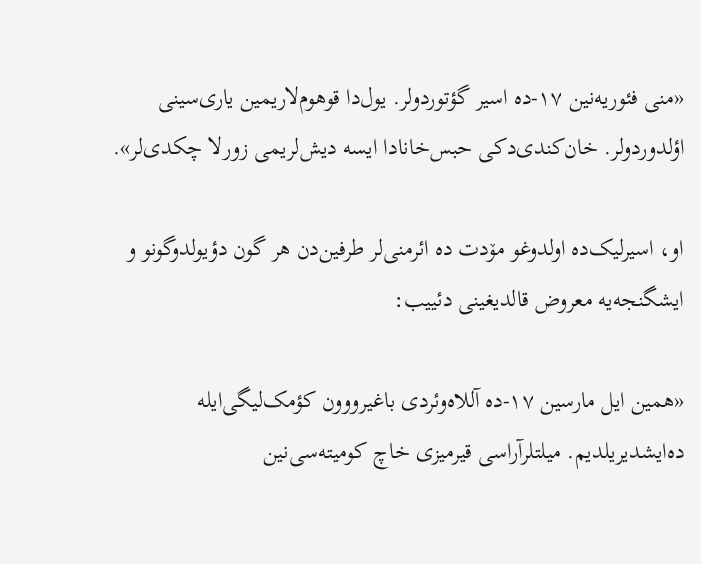«منی فئوریه‌نین ۱۷-ده اسیر گؤتوردولر. یول‌دا قوهوم‌لاریمین یاری‌سینی اؤلدوردولر. خان‌کندی‌دکی حبس‌خانادا ایسه دیش‌لریمی زورلا چکدی‌لر».

او، اسیرلیک‌ده اولدوغو مۆدت ده ائرمنی‌لر طرفین‌دن هر گون دؤیولدوگونو و ایشگنجه‌یه معروض قالدیغینی دئییب:

«همین ایل مارسین ۱۷-ده آللاه‌وئردی باغیرووون کؤمک‌لیگی‌ایله ده‌ایشدیریلدیم. میلتلرآراسی قیرمیزی خاچ کومیته‌سی‌نین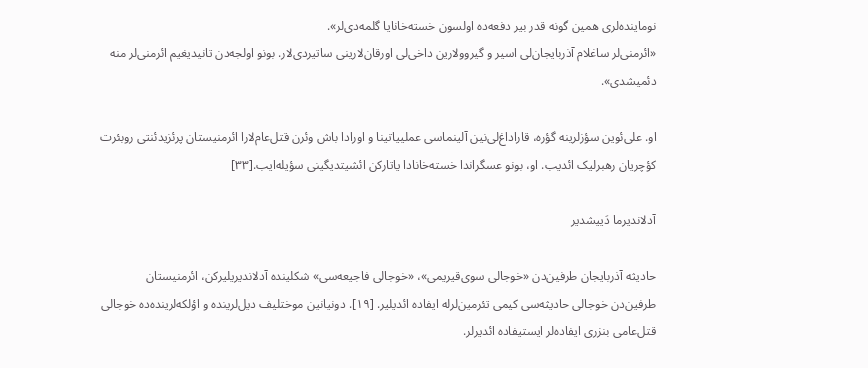نوماینده‌لری همین گونه قدر بیر دفعه‌ده اولسون خسته‌خانایا گلمه‌دی‌لر».
«ائرمنی‌لر ساغلام آذربایجان‌لی اسیر و گیروولارین داخی‌لی اورقان‌لارینی ساتیردی‌لار. بونو اولجه‌دن تانیدیغیم ائرمنی‌لر منه دئمیشدی».

او. علی‌ئوین سؤزلرینه گؤره، قاراداغ‌لی‌نین آلینماسی عملییاتینا و اورادا باش وئرن قتل‌عام‌لارا ائرمنیستان پرئزیدئنتی روبئرت کؤچریان رهبرلیک ائدیب. او، بونو عسگراندا خسته‌خانادا یاتارکن ائشیتدیگینی سؤیله‌ایب.[۳۳]

آدلاندیرما دَییشدیر

حادیثه آذربایجان طرفین‌دن «خوجالی سوی‌قیریمی»، «خوجالی فاجیعه‌سی» شکلینده آدلاندیریلیرکن، ائرمنیستان طرفین‌دن خوجالی حادیثه‌سی کیمی تئرمین‌لرله ایفاده ائدیلیر. [۱۹]. دونیانین موختلیف دیل‌لرینده و اؤلکه‌لرینده‌ده خوجالی قتل‌عامی بنزری ایفاده‌لر ایستیفاده ائدیرلر.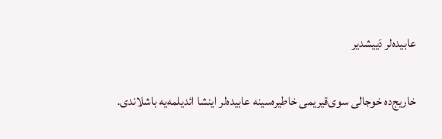عابیده‌لر دَییشدیر

خاریج‌ده خوجالی سوی‌قیریمی خاطیره‌سینه عابیده‌لر اینشا ائدیلمه‌یه باشلاندی.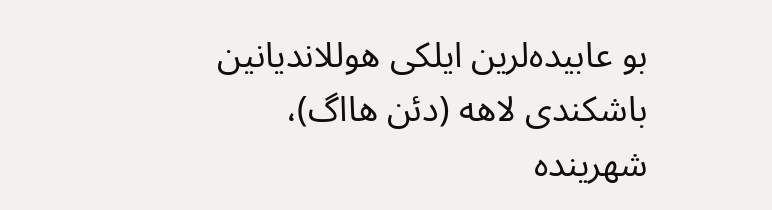بو عابیده‌لرین ایلکی هوللاندیانین باشکندی لاهه (دئن هااگ)، شهرینده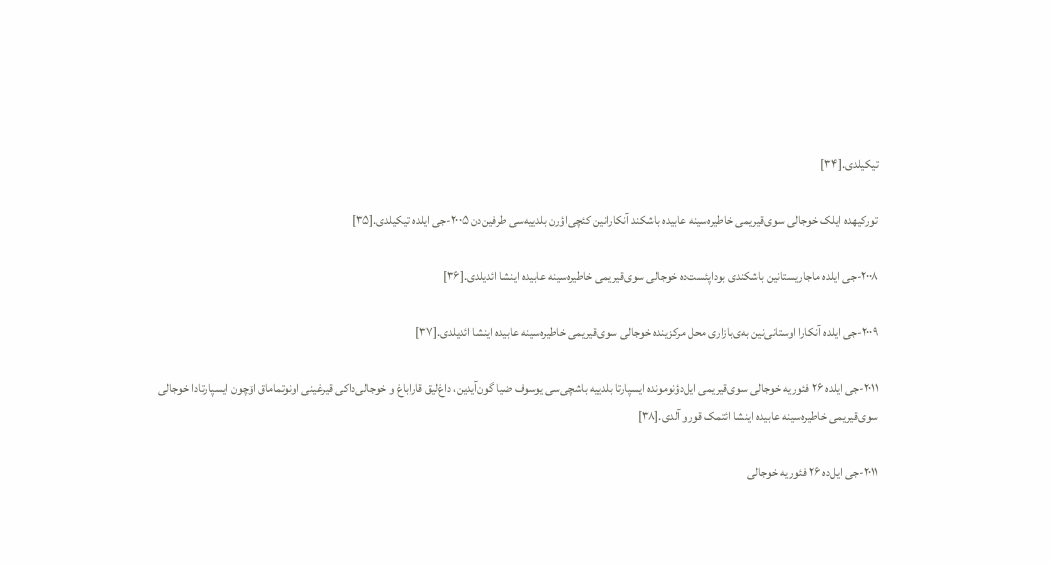تیکیلدی.[۳۴]

تورکیهده ایلک خوجالی سوی‌قیریمی خاطیره‌سینه عابیده باشکند آنکارانین کئچی‌اؤرن بلدییه‌سی طرفین‌دن ۲۰۰۵-جی ایلده تیکیلدی.[۳۵]

۲۰۰۸-جی ایلده ماجاریستانین باشکندی بوداپئست‌ده خوجالی سوی‌قیریمی خاطیره‌سینه عابیده اینشا ائدیلدی.[۳۶]

۲۰۰۹-جی ایلده آنکارا اوستانی‌نین به‌ی‌بازاری محل مرکزینده خوجالی سوی‌قیریمی خاطیره‌سینه عابیده اینشا ائدیلدی.[۳۷]

۲۰۱۱-جی ایلده ۲۶ فئوریه خوجالی سوی‌قیریمی ایل‌دؤنومونده ایسپارتا بلدییه باشچی‌سی یوسوف ضیا گون‌آیدین، داغ‌لیق قاراباغ و خوجالی‌داکی قیرغینی اونوتماماق اۆچون ایسپارتادا خوجالی سوی‌قیریمی خاطیره‌سینه عابیده اینشا ائتمک قورو آلدی.[۳۸]

۲۰۱۱-جی ایل‌ده ۲۶ فئوریه خوجالی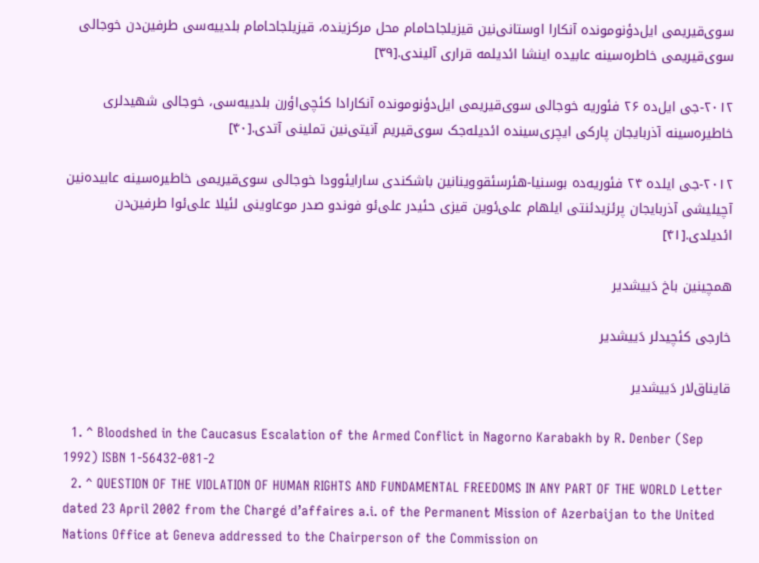سوی‌قیریمی ایل‌دؤنومونده آنکارا اوستانی‌نین قیزیلجاحامام محل مرکزینده، قیزیلجاحامام بلدییه‌سی طرفین‌دن خوجالی سوی‌قیریمی خاطره‌سینه عابیده اینشا ائدیلمه قراری آلیندی.[۳۹]

۲۰۱۲-جی ایل‌ده ۲۶ فئوریه خوجالی سوی‌قیریمی ایل‌دؤنومونده آنکارادا کئچی‌اؤرن بلدییه‌سی، خوجالی شهیدلری خاطیره‌سینه آذربایجان پارکی ایچری‌سینده ائدیله‌جک سوی‌قیریم آنیتی‌نین تملینی آتدی.[۴۰]

۲۰۱۲-جی ایلده ۲۴ فئوریه‌ده بوسنیا-هئرسئقووینانین باشکندی سارایئوودا خوجالی سوی‌قیریمی خاطیره‌سینه عابیده‌نین آچیلیشی آذربایجان پرئزیدئنتی ایلهام علی‌ئوین قیزی حئیدر علی‌ئو فوندو صدر موعاوینی لئیلا علی‌ئوا طرفین‌دن ائدیلدی.[۴۱]

همچینین باخ دَییشدیر

خارجی کئچیدلر دَییشدیر

قایناق‌لار دَییشدیر

  1. ^ Bloodshed in the Caucasus Escalation of the Armed Conflict in Nagorno Karabakh by R. Denber (Sep 1992) ISBN 1-56432-081-2
  2. ^ QUESTION OF THE VIOLATION OF HUMAN RIGHTS AND FUNDAMENTAL FREEDOMS IN ANY PART OF THE WORLD Letter dated 23 April 2002 from the Chargé d’affaires a.i. of the Permanent Mission of Azerbaijan to the United Nations Office at Geneva addressed to the Chairperson of the Commission on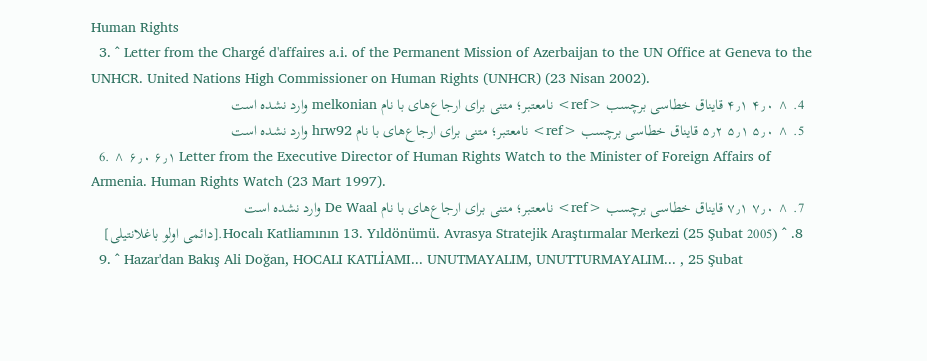Human Rights
  3. ^ Letter from the Chargé d'affaires a.i. of the Permanent Mission of Azerbaijan to the UN Office at Geneva to the UNHCR. United Nations High Commissioner on Human Rights (UNHCR) (23 Nisan 2002).
  4. ^ ۴٫۰ ۴٫۱ قایناق خطاسی برچسب <ref> نامعتبر؛ متنی برای ارجاع‌های با نام melkonian وارد نشده است
  5. ^ ۵٫۰ ۵٫۱ ۵٫۲ قایناق خطاسی برچسب <ref> نامعتبر؛ متنی برای ارجاع‌های با نام hrw92 وارد نشده است
  6. ^ ۶٫۰ ۶٫۱ Letter from the Executive Director of Human Rights Watch to the Minister of Foreign Affairs of Armenia. Human Rights Watch (23 Mart 1997).
  7. ^ ۷٫۰ ۷٫۱ قایناق خطاسی برچسب <ref> نامعتبر؛ متنی برای ارجاع‌های با نام De Waal وارد نشده است
  8. ^ Hocalı Katliamının 13. Yıldönümü. Avrasya Stratejik Araştırmalar Merkezi (25 Şubat 2005).[دائمی اولو باغلانتیلی]
  9. ^ Hazar'dan Bakış Ali Doğan, HOCALI KATLİAMI... UNUTMAYALIM, UNUTTURMAYALIM... , 25 Şubat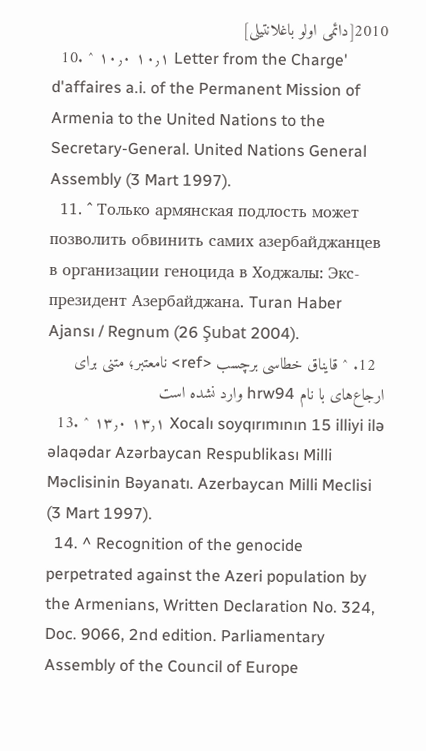2010[دائمی اولو باغلانتیلی]
  10. ^ ۱۰٫۰ ۱۰٫۱ Letter from the Charge' d'affaires a.i. of the Permanent Mission of Armenia to the United Nations to the Secretary-General. United Nations General Assembly (3 Mart 1997).
  11. ^ Только армянская подлость может позволить обвинить самих азербайджанцев в организации геноцида в Ходжалы: Экс-президент Азербайджана. Turan Haber Ajansı / Regnum (26 Şubat 2004).
  12. ^ قایناق خطاسی برچسب <ref> نامعتبر؛ متنی برای ارجاع‌های با نام hrw94 وارد نشده است
  13. ^ ۱۳٫۰ ۱۳٫۱ Xocalı soyqırımının 15 illiyi ilə əlaqədar Azərbaycan Respublikası Milli Məclisinin Bəyanatı. Azerbaycan Milli Meclisi (3 Mart 1997).
  14. ^ Recognition of the genocide perpetrated against the Azeri population by the Armenians, Written Declaration No. 324, Doc. 9066, 2nd edition. Parliamentary Assembly of the Council of Europe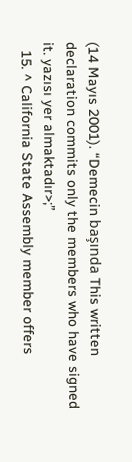(14 Mayıs 2001). “Demecin başında This written declaration commits only the members who have signed it. yazısı yer almaktadır>;”
  15. ^ California State Assembly member offers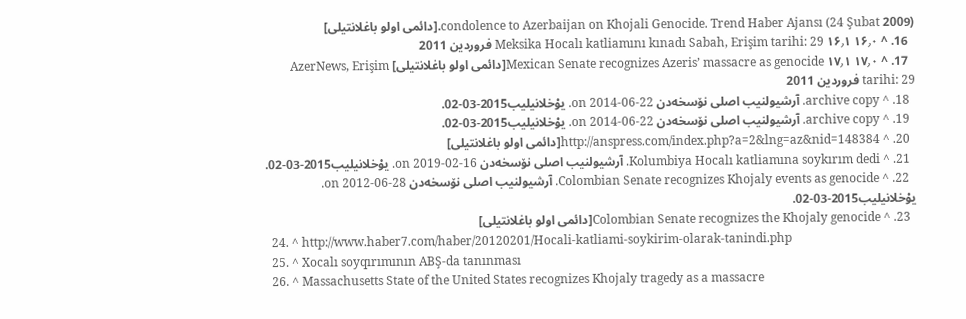condolence to Azerbaijan on Khojali Genocide. Trend Haber Ajansı (24 Şubat 2009).[دائمی اولو باغلانتیلی]
  16. ^ ۱۶٫۰ ۱۶٫۱ Meksika Hocalı katliamını kınadı Sabah, Erişim tarihi: 29 فروردین 2011
  17. ^ ۱۷٫۰ ۱۷٫۱ Mexican Senate recognizes Azeris’ massacre as genocide[دائمی اولو باغلانتیلی] AzerNews, Erişim tarihi: 29 فروردین 2011
  18. ^ archive copy. آرشیولنیب اصلی نۆسخه‌دن on 2014-06-22. یوْخلانیلیب2015-03-02.
  19. ^ archive copy. آرشیولنیب اصلی نۆسخه‌دن on 2014-06-22. یوْخلانیلیب2015-03-02.
  20. ^ http://anspress.com/index.php?a=2&lng=az&nid=148384[دائمی اولو باغلانتیلی]
  21. ^ Kolumbiya Hocalı katliamına soykırım dedi. آرشیولنیب اصلی نۆسخه‌دن on 2019-02-16. یوْخلانیلیب2015-03-02.
  22. ^ Colombian Senate recognizes Khojaly events as genocide. آرشیولنیب اصلی نۆسخه‌دن on 2012-06-28. یوْخلانیلیب2015-03-02.
  23. ^ Colombian Senate recognizes the Khojaly genocide[دائمی اولو باغلانتیلی]
  24. ^ http://www.haber7.com/haber/20120201/Hocali-katliami-soykirim-olarak-tanindi.php
  25. ^ Xocalı soyqırımının ABŞ-da tanınması
  26. ^ Massachusetts State of the United States recognizes Khojaly tragedy as a massacre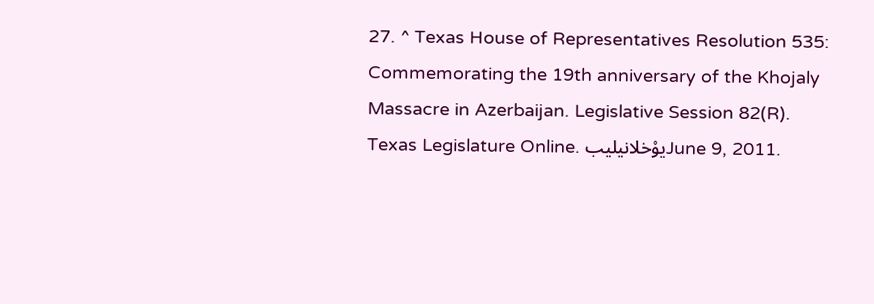27. ^ Texas House of Representatives Resolution 535: Commemorating the 19th anniversary of the Khojaly Massacre in Azerbaijan. Legislative Session 82(R). Texas Legislature Online. یوْخلانیلیبJune 9, 2011.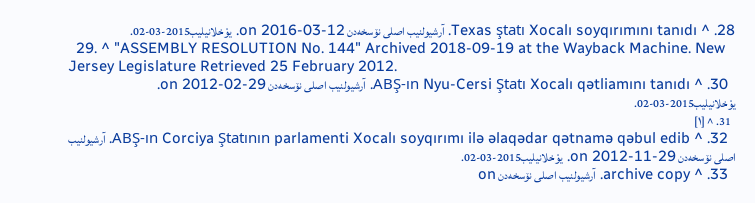28. ^ Texas ştatı Xocalı soyqırımını tanıdı. آرشیولنیب اصلی نۆسخه‌دن on 2016-03-12. یوْخلانیلیب2015-03-02.
  29. ^ "ASSEMBLY RESOLUTION No. 144" Archived 2018-09-19 at the Wayback Machine. New Jersey Legislature Retrieved 25 February 2012.
  30. ^ ABŞ-ın Nyu-Cersi Ştatı Xocalı qətliamını tanıdı. آرشیولنیب اصلی نۆسخه‌دن on 2012-02-29. یوْخلانیلیب2015-03-02.
  31. ^ [۱]
  32. ^ ABŞ-ın Corciya Ştatının parlamenti Xocalı soyqırımı ilə əlaqədar qətnamə qəbul edib. آرشیولنیب اصلی نۆسخه‌دن on 2012-11-29. یوْخلانیلیب2015-03-02.
  33. ^ archive copy. آرشیولنیب اصلی نۆسخه‌دن on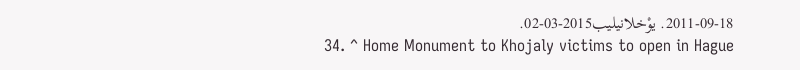2011-09-18. یوْخلانیلیب2015-03-02.
  34. ^ Home Monument to Khojaly victims to open in Hague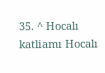35. ^ Hocalı katliamı Hocalı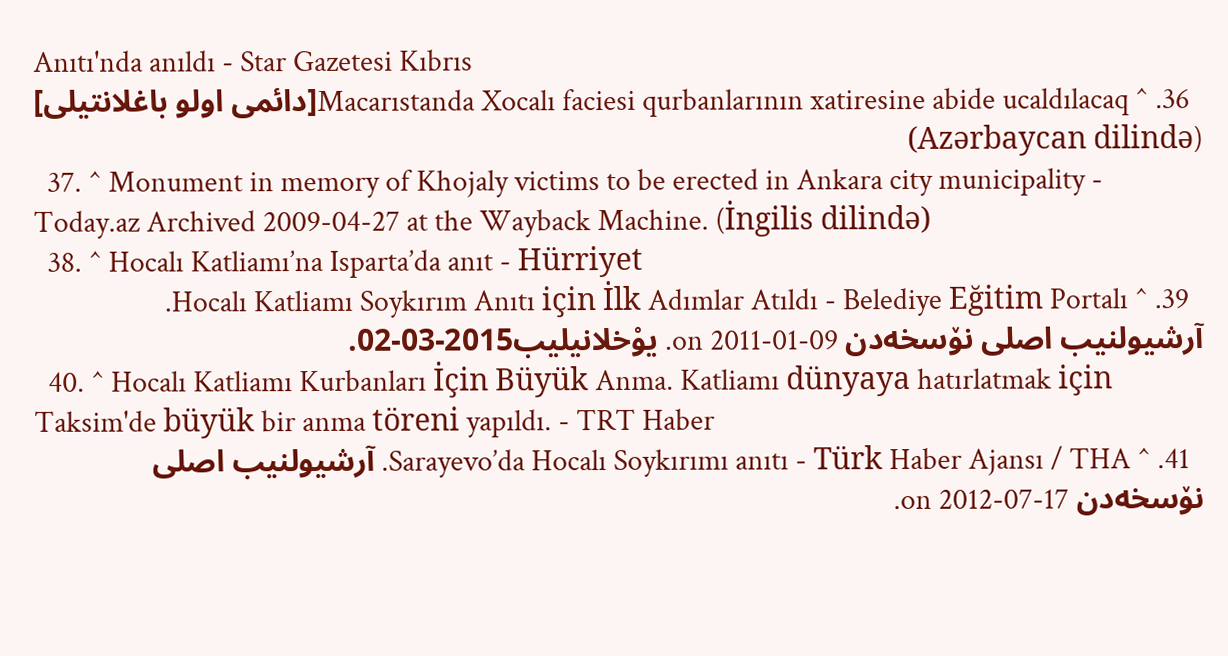Anıtı'nda anıldı - Star Gazetesi Kıbrıs
  36. ^ Macarıstanda Xocalı faciesi qurbanlarının xatiresine abide ucaldılacaq[دائمی اولو باغلانتیلی] (Azərbaycan dilində)
  37. ^ Monument in memory of Khojaly victims to be erected in Ankara city municipality - Today.az Archived 2009-04-27 at the Wayback Machine. (İngilis dilində)
  38. ^ Hocalı Katliamı’na Isparta’da anıt - Hürriyet
  39. ^ Hocalı Katliamı Soykırım Anıtı için İlk Adımlar Atıldı - Belediye Eğitim Portalı. آرشیولنیب اصلی نۆسخه‌دن on 2011-01-09. یوْخلانیلیب2015-03-02.
  40. ^ Hocalı Katliamı Kurbanları İçin Büyük Anma. Katliamı dünyaya hatırlatmak için Taksim'de büyük bir anma töreni yapıldı. - TRT Haber
  41. ^ Sarayevo’da Hocalı Soykırımı anıtı - Türk Haber Ajansı / THA. آرشیولنیب اصلی نۆسخه‌دن on 2012-07-17.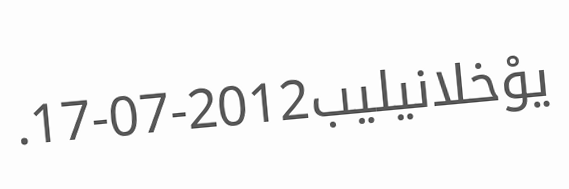یوْخلانیلیب2012-07-17.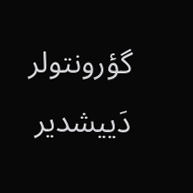گؤرونتولر دَییشدیر